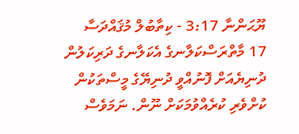ޔޫޙަންނާ 3:17 - ކިތާބުލް މުޤައްދަސާ
17 މާތްރަސްކަލާނގެ އެކަލާނގެ ދަރިކަލުން ދުނިޔެއަށް ފޮނުއްވީ ދުނިޔޭގެ މީސްތަކުން ކުށްވެރި ކުރެއްވުމަކަށް ނޫން. ނަމަވެސް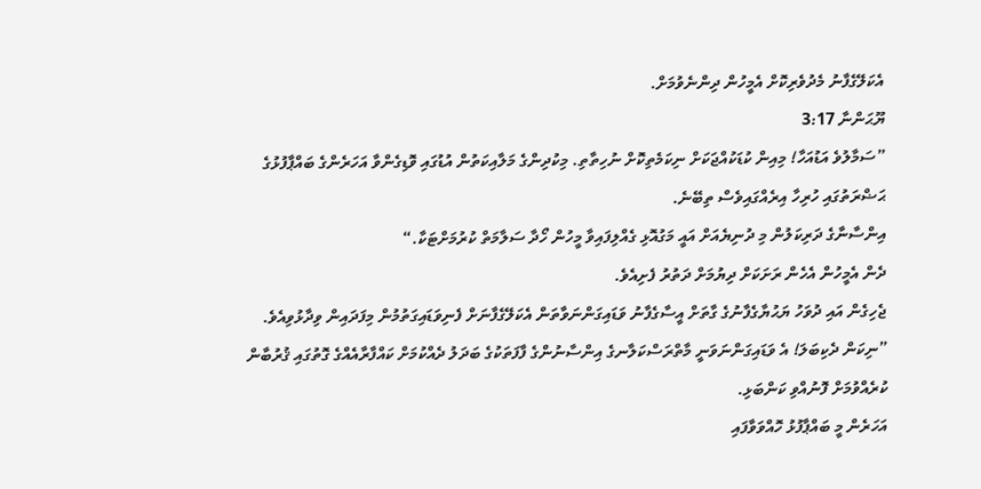އެކަލޭގެފާނު މެދުވެރިކޮށް އެމީހުން ދިންނެވުމަށް.
ޔޫޙަންނާ 3:17
”ސަމާލުވެ އަޑުއަހާ! މިއިން ކުޑަކުއްޖަކަށް ނިކަމެތިކޮށް ނުހިތާތި. މިކުދިންގެ މަލާއިކަތުން އުޑުގައި ވޮޑިގެންވާ އަހަރެންގެ ބައްޕާފުޅުގެ ޙަޟްރަތުގައި ހުރިހާ އިރެއްގައިވެސް ތިބޭނެ.
އިންސާނާގެ ދަރިކަލުން މި ދުނިޔެއަށް އައީ މަގުއޮޅި ގެއްލިފައިވާ މީހުން ހޯދާ ސަލާމަތް ކުރުމަށްޓަކާ.“
ދެން އެމީހުން އެހެން ރަށަކަށް ދިޔުމަށް ދަތުރު ފެށިއެވެ.
ޖެހިގެން އައި ދުވަހު ޔަޙުޔާގެފާނުގެ ގާތަށް އީސާގެފާނު ވަޑައިގަންނަވާތަން އެކަލޭގެފާނަށް ފެނިވަޑައިގަތުމުން މިފަދައިން ވިދާޅުވިއެވެ. ”ނިކަން ދެކިބަލަ! އެ ވަޑައިގަންނަވަނީ މާތްރަސްކަލާނގެ އިންސާނުންގެ ފާފަތަކުގެ ބަދަލު ދެއްކުމަށް ކައްފާރާއެއްގެ ގޮތުގައި ޤުރުބާން ކުރެއްވުމަށް ފޮނުއްވި ކަންބަޅި.
އަހަރެން މީ ބައްޕާފުޅު ހޮއްވަވާފައި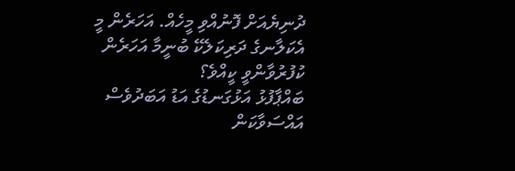ދުނިޔެއަށް ފޮނުއްވި މީހެއް. އަހަރެން މީ އެކަލާނގެ ދަރިކަލެކޭ ބުނީމާ އަހަރެން ކުފުރުވާންވީ ކީއްވެ؟
ބައްޕާފުޅު އަޅުގަނޑުގެ އަޑު އަބަދުވެސް އައްސަވާކަން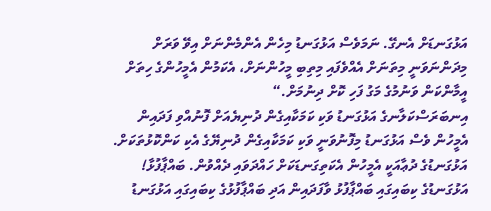އަޅުގަނޑަށް އެނގޭ. ނަމަވެސް އަޅުގަނޑު މިހެން އެންމެންނަށް އިވޭ ވަރަށް މިދަންނަވަނީ މިތަނަށް އެއްވެފައި މިތިބި މީހުންނަށް، އެކަމުން އެމީހުންގެ ހިތަށް އީމާންކަން ވަނުމުގެ މަގު ފަހި ކޮށް ދިނުމަށް.“
އިނބަރަސްކަލާނގެ އަޅުގަނޑު ވަކި ކަމަކާއިގެން ދުނިޔެއަށް ފޮނުއްވި ފަދައިން އެމީހުން ވެސް އަޅުގަނޑު މިފޮނުވަނީ ވަކި ކަމަކާއިގެން ދުނިޔޭގެ އެކި ކަންކޮޅުތަކަށް.
އަޅުގަނޑުގެ ދުޢާއަކީ އެމީހުން އެކަތިގަނޑަކަށް ހައްދަވައި ދެއްވުން. ބައްޕާފުޅާ! އަޅުގަނޑުގެ ކިބައިގައި ބައްޕާފުޅު ވާފަދައިން އަދި ބައްޕާފުޅުގެ ކިބައިގައި އަޅުގަނޑު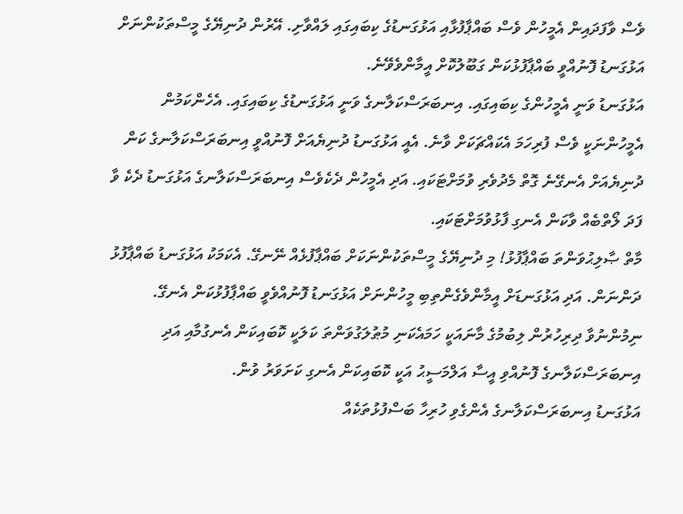ވެސް ވާފަދައިން އެމީހުން ވެސް ބައްޕާފުޅާއި އަޅުގަނޑުގެ ކިބައިގައި ލައްވާށި. އޭރުން ދުނިޔޭގެ މީސްތަކުންނަށް އަޅުގަނޑު ފޮނުއްވީ ބައްޕާފުޅުކަން ގަބޫލުކޮށް އީމާންވެވޭނެ.
އަޅުގަނޑު ވަނީ އެމީހުންގެ ކިބައިގައި. އިނބަރަސްކަލާނގެ ވަނީ އަޅުގަނޑުގެ ކިބައިގައި. އެހެންކަމުން އެމީހުންނަކީ ވެސް ފުރިހަމަ އެކައްޗަކަށް ވާނެ. އެއީ އަޅުގަނޑު ދުނިޔެއަށް ފޮނުއްވީ އިނބަރަސްކަލާނގެ ކަން ދުނިޔެއަށް އެނގޭނެ ގޮތް މެދުވެރި ވުމަށްޓަކައި. އަދި އެމީހުން ދެކެވެސް އިނބަރަސްކަލާނގެ އަޅުގަނޑު ދެކެ ވާ ފަދަ ލޯތްބެއް ވާކަން އެނގި ފާޅުވުމަށްޓަކައި.
މާތް ޞާލިޙުވަންތަ ބައްޕާފުޅު! މި ދުނިޔޭގެ މީސްތަކުންނަކަށް ބައްޕާފުޅެއް ނޭނގޭ. އެކަމަކު އަޅުގަނޑު ބައްޕާފުޅު ދަންނަން. އަދި އަޅުގަނޑަށް އީމާންވެގެންތިބި މީހުންނަށް އަޅުގަނޑު ފޮނުއްވެވީ ބައްޕާފުޅުކަން އެނގޭ.
ނިމުންނުވާ ދިރިހުރުން ލިބުމުގެ މާނައަކީ ހަމައެކަނި މުޠުލަގުވަންތަ ކަލަކީ ކޮބައިކަން އެނގުމާއި އަދި އިނބަރަސްކަލާނގެ ފޮނުއްވި އީސާ އަލްމަސީޙު އަކީ ކޮބައިކަން އެނގި ކަށަވަރު ވުން.
އަޅުގަނޑު އިނބަރަސްކަލާނގެ އެންގެވި ހުރިހާ ބަސްފުޅުތަކެއް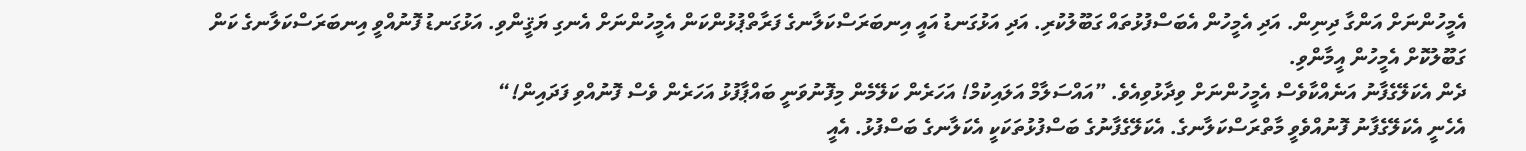އެމީހުންނަށް އަންގާ ދިނިން. އަދި އެމީހުން އެބަސްފުޅުތައް ގަބޫލުކުރި. އަދި އަޅުގަނޑު އައީ އިނބަރަސްކަލާނގެ ފަރާތްޕުޅުންކަން އެމީހުންނަށް އެނގި ޔަޤީންވި. އަޅުގަނޑު ފޮނުއްވީ އިނބަރަސްކަލާނގެ ކަން ގަބޫލުކޮށް އެމީހުން އީމާންވި.
ދެން އެކަލޭގެފާނު އަނެއްކާވެސް އެމީހުންނަށް ވިދާޅުވިއެވެ. ”އައްސަލާމް އަލައިކުމް! އަހަރެން ކަލޭމެން މިފޮނުވަނީ ބައްޕާފުޅު އަހަރެން ވެސް ފޮނުއްވި ފަދައިން!“
އެހެނީ އެކަލޭގެފާނު ފޮނުއްވެވީ މާތްރަސްކަލާނގެ. އެކަލޭގެފާނުގެ ބަސްފުޅުތަކަކީ އެކަލާނގެ ބަސްފުޅު. އެއީ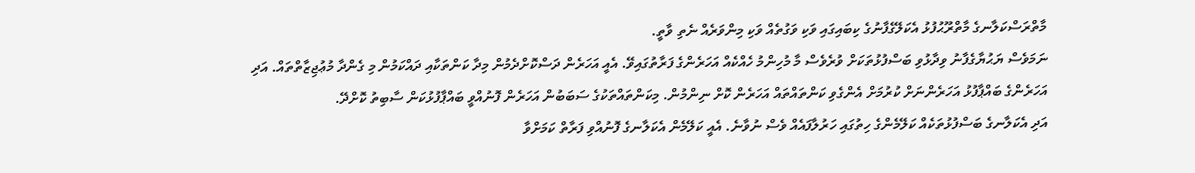މާތްރަސްކަލާނގެ މާތްރޫޙުފުޅު އެކަލޭގެފާނުގެ ކިބައިގައި ވަކި ވަގުތެއް ވަކި މިންވަރެއް ނެތި ވާތީ.
ނަމަވެސް ޔަޙުޔާގެފާނު ވިދާޅުވި ބަސްފުޅުތަކަށް ވުރެވެސް މާ މުހިންމު ހެއްކެއް އަހަރެންގެ ފަރާތުގައިވޭ. އެއީ އަހަރެން ދަސްކޮށްދެމުން މިދާ ކަންތަކާއި ދައްކަމުން މި ގެންދާ މުޢުޖިޒާތްތައް. އަދި އަހަރެންގެ ބައްޕާފުޅު އަހަރެންނަށް ކުރުމަށް އެންގެވި ކަންތައްތައް އަހަރެން ކޮށް ނިންމުން. މިކަންތައްތަކުގެ ސަބަބުން އަހަރެން ފޮނުއްވީ ބައްޕާފުޅުކަން ސާބިތު ކޮށްދޭ.
އަދި އެކަލާނގެ ބަސްފުޅުތަކެއް ކަލޭމެންގެ ހިތުގައި ހަރުލާފައެއް ވެސް ނުވާނެ. އެއީ ކަލޭމެން އެކަލާނގެ ފޮނުއްވި ފަރާތް ކަމަށްވާ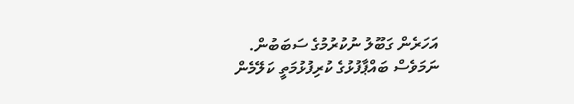އަހަރެން ގަބޫލު ނުކުރުމުގެ ސަބަބުން.
ނަމަވެސް ބައްޕާފުޅުގެ ކުރިފުޅުމަތީ ކަލޭމެން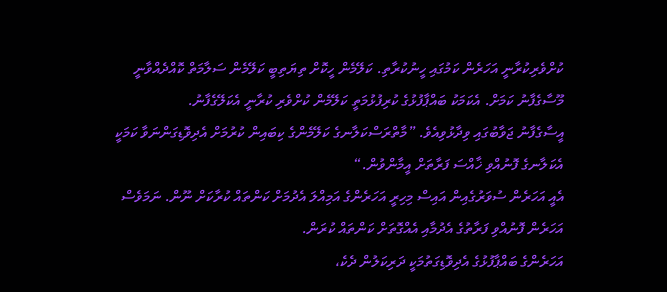ކުށްވެރިކުރާނީ އަހަރެން ކަމުގައި ހީނުކުރާތި. ކަލޭމެން ހީކޮށް ތިޔަތިބީ ކަލޭމެން ސަލާމަތް ކޮއްދެއްވާނީ މޫސާގެފާނު ކަމަށް. އެކަމަކު ބައްޕާފުޅުގެ ކުރިފުޅުމަތީ ކަލޭމެން ކުށްވެރި ކުރާނީ އެކަލޭގެފާނު.
އީސާގެފާނު ޖަވާބުގައި ވިދާޅުވިއެވެ. ”މާތްރަސްކަލާނގެ ކަލޭމެންގެ ކިބައިން ކުރުމަށް އެދިވޮޑިގަންނަވާ ކަމަކީ އެކަލާނގެ ފޮނުއްވި ޚާއްސަ ފަރާތަށް އީމާންވުން.“
އެއީ އަހަރެން ސުވަރުގެއިން އައިސް މިހިރީ އަހަރެންގެ އަމިއްލަ އެދުމަށް ކަންތައް ކުރާކަށް ނޫން. ނަމަވެސް އަހަރެން ފޮނުއްވި ފަރާތުގެ އެދުމާއި އެއްގޮތަށް ކަންތައް ކުރަން.
އަހަރެންގެ ބައްޕާފުޅުގެ އެދިވޮޑިގަތުމަކީ ދަރިކަލުން ދެކެ،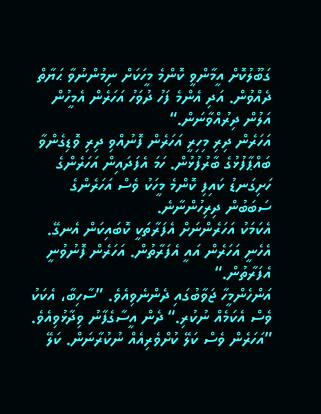ގަބޫލުކޮށް އީމާންވީ ކޮންމެ މީހަކަށް ނިމުންނުވާ ޙަޔާތް ދެއްވުން. އަދި އެންމެ ފަހު ދުވަހު އަހަރެން އެމީހުން އަލުން ދިރުއްވާނަން.“
އަހަރެން ދިރި މިހިރީ އަހަރެން ފޮނުއްވި ދިރި ވޮޑިގެންވާ ބައްޕާފުޅުގެ ބާރުފުޅުން. ހަމަ އެފަދައިން އަހަރެންގެ ހަށިގަނޑު ކައިފި ކޮންމެ މީހަކު ވެސް އަހަރެންގެ ސަބަބުން ދިރިހުންނާނެ.
އެކަމަކު އަހަރެންނަށް އެފަރާތަކީ ކޮބައިކަން އެނގޭ. އެހެނީ އަހަރެން އައީ އެފަރާތުން. އަހަރެން ފޮނުވުނީ އެފަރާތުން.“
އަންހެންމީހާ ޖަވާބުގައި ދެންނެވިއެވެ. ”ސާހިބާ، އެކަކު ވެސް އެކަމެއް ނުކުރި.“ ދެން އީސާގެފާނު ވިދާޅުވިއެވެ. ”އަހަރެން ވެސް ކަލޭ ކުށްވެރިއެއް ނުކުރާނަން. ކަލޭ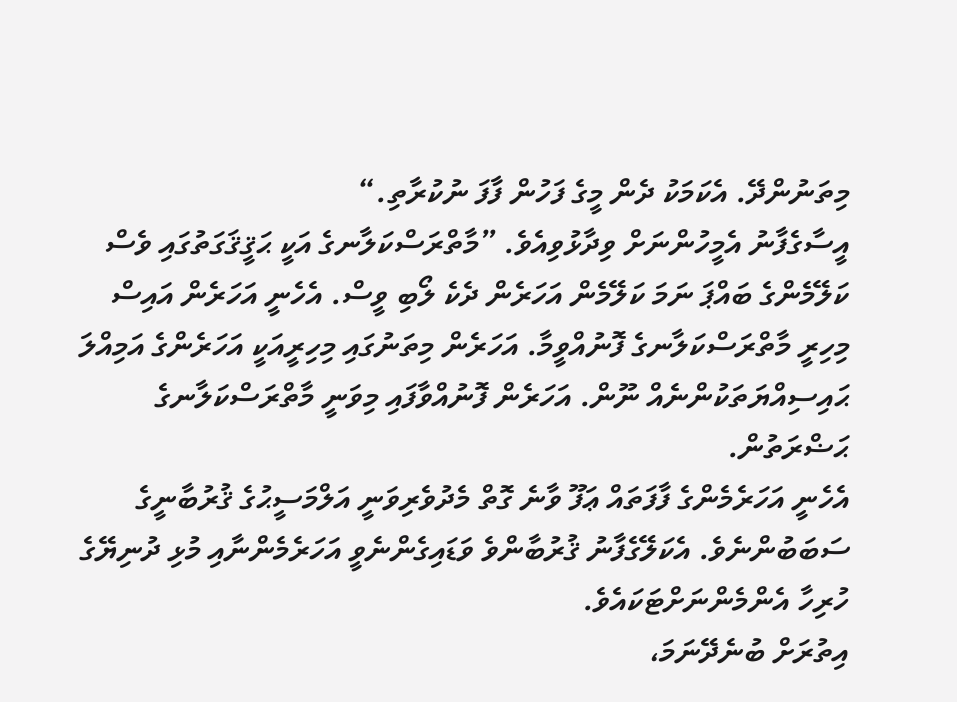މިތަނުންދޭ. އެކަމަކު ދެން މީގެ ފަހުން ފާފަ ނުކުރާތި.“
އީސާގެފާނު އެމީހުންނަށް ވިދާޅުވިއެވެ. ”މާތްރަސްކަލާނގެ އަކީ ޙަޤީޤަގަތުގައި ވެސް ކަލޭމެންގެ ބައްޕަ ނަމަ ކަލޭމެން އަހަރެން ދެކެ ލޯބި ވީސް. އެހެނީ އަހަރެން އައިސް މިހިރީ މާތްރަސްކަލާނގެ ފޮނުއްވީމާ. އަހަރެން މިތަނުގައި މިހިރީއަކީ އަހަރެންގެ އަމިއްލަ ޙައިސިއްޔަތަކުންނެއް ނޫން. އަހަރެން ފޮނުއްވާފައި މިވަނީ މާތްރަސްކަލާނގެ ޙަޟްރަތުން.
އެހެނީ އަހަރެމެންގެ ފާފަތައް ޢަފޫ ވާނެ ގޮތް މެދުވެރިވަނީ އަލްމަސީޙުގެ ޤުރުބާނީގެ ސަބަބުންނެވެ. އެކަލޭގެފާނު ޤުރުބާންވެ ވަޑައިގެންނެވީ އަހަރެމެންނާއި މުޅި ދުނިޔޭގެ ހުރިހާ އެންމެންނަށްޓަކައެވެ.
އިތުރަށް ބުނެދޭނަމަ،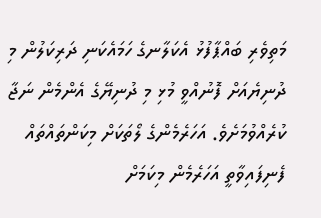މަތިވެރި ބައްޕާފުޅު އެކަލާނގެ ހަމައެކަނި ދަރިކަލުން މި ދުނިޔެއަށް ފޮނުއްވީ މުޅި މި ދުނިޔޭގެ އެންމެން ނަޖާ ކުރެއްވުމަށެވެ. އަހަރެމެންގެ ލޯތަކަށް މިކަންތައްތައް ފެނިފައިވާތީ އަހަރެމެން މިކަމަށް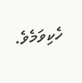ހެކިވަމެވެ.